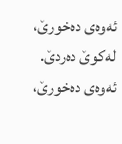ئەوەی دەخورێ، لەکوێ دەردێ.
ئەوەی دەخورێ،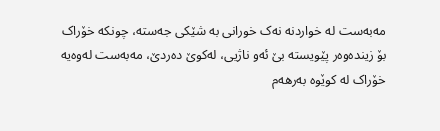مەبەست لە خواردنە نەک خورانی بە شێکی جەستە، چونکە خۆراک بۆ زیندەوەر پێویستە بێ ئەو ناژیی، لەکوێ دەردێ، مەبەست لەوەیە خۆراک لە کوێوە بەرهەم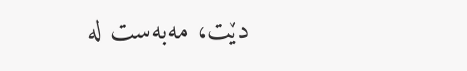دێت، مەبەست لە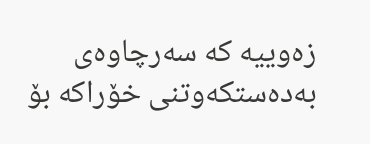زەوییە کە سەرچاوەی بەدەستکەوتنی خۆراکە بۆ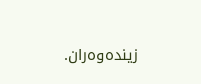زیندەوەران.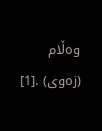وەڵام (زەوی) .[1]